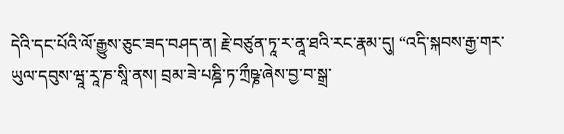དེའི་དང་པོའི་ལོ་རྒྱུས་ཅུང་ཟད་བཤད་ན། རྗེ་བཙུན་ཏཱ་ར་ནཱ་ཐའི་རང་རྣམ་དུ། “འདི་སྐབས་རྒྱ་གར་ཡུལ་དབུས་ཝཱ་རཱ་ཎ་སཱི་ནས། བྲམ་ཟེ་པཎྜི་ཏ་ཀྲྀཥྞ་ཞེས་བྱ་བ་སྒྲ་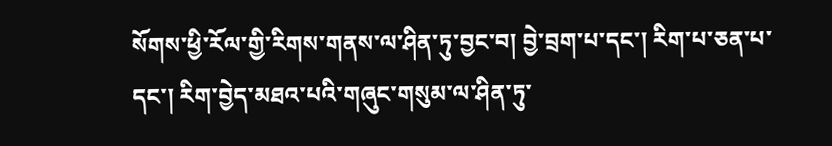སོགས་ཕྱི་རོལ་གྱི་རིགས་གནས་ལ་ཤིན་ཏུ་བྱང་བ། བྱེ་བྲག་པ་དང་། རིག་པ་ཅན་པ་དང་། རིག་བྱེད་མཐའ་པའི་གཞུང་གསུམ་ལ་ཤིན་ཏུ་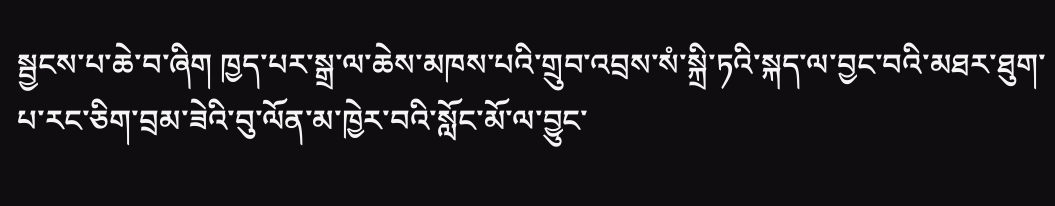སྦྱངས་པ་ཆེ་བ་ཞིག ཁྱད་པར་སྒྲ་ལ་ཆེས་མཁས་པའི་གྲུབ་འབྲས་སཾ་སྐྲི་ཏའི་སྐད་ལ་བྱང་བའི་མཐར་ཐུག་པ་རང་ཅིག་བྲམ་ཟེའི་བུ་ལོན་མ་ཁྱེར་བའི་སློང་མོ་ལ་བྱུང་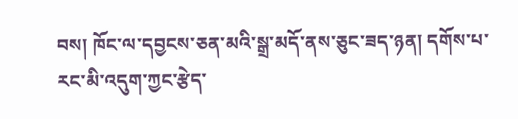བས། ཁོང་ལ་དབྱངས་ཅན་མའི་སྒྲ་མདོ་ནས་ཅུང་ཟད་ཉན། དགོས་པ་རང་མི་འདུག་ཀྱང་རྩེད་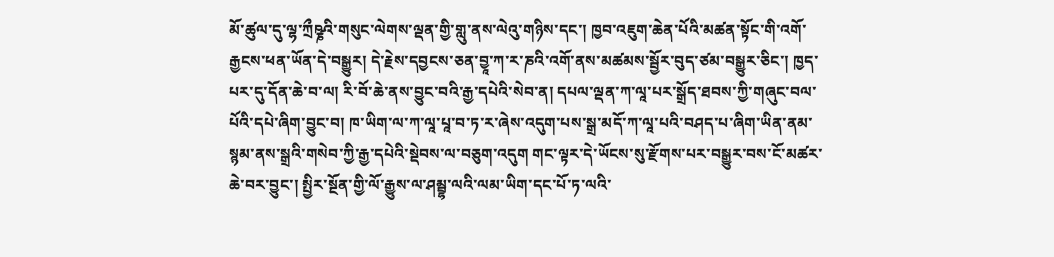མོ་ཚུལ་དུ་ལྷ་ཀྲྀཥྞའི་གསུང་ལེགས་ལྡན་གྱི་གླུ་ནས་ལེའུ་གཉིས་དང་། ཁྱབ་འཇུག་ཆེན་པོའི་མཚན་སྟོང་གི་འགོ་རྒྱངས་ཕན་ཡོན་དེ་བསྒྱུར། དེ་རྗེས་དབྱངས་ཅན་བྱཱ་ཀ་ར་ཎའི་འགོ་ནས་མཚམས་སྦྱོར་བུད་ཙམ་བསྒྱུར་ཅིང་། ཁྱད་པར་དུ་དོན་ཆེ་བ་ལ། རི་བོ་ཆེ་ནས་བྱུང་བའི་རྒྱ་དཔེའི་སེབ་ན། དཔལ་ལྡན་ཀ་ལཱ་པར་སྒྲོད་ཐབས་ཀྱི་གཞུང་བལ་པོའི་དཔེ་ཞིག་བྱུང་བ། ཁ་ཡིག་ལ་ཀ་ལཱ་པཱ་བ་ཏ་ར་ཞེས་འདུག་པས་སྒྲ་མདོ་ཀ་ལཱ་པའི་བཤད་པ་ཞིག་ཡིན་ནམ་སྙམ་ནས་སྒྲའི་གསེབ་ཀྱི་རྒྱ་དཔེའི་སྡེབས་ལ་བཅུག་འདུག གང་ལྟར་དེ་ཡོངས་སུ་རྫོགས་པར་བསྒྱུར་བས་ངོ་མཚར་ཆེ་བར་བྱུང་། སྤྱིར་སྔོན་གྱི་ལོ་རྒྱུས་ལ་ཤམྦྷ་ལའི་ལམ་ཡིག་དང་པོ་ཏ་ལའི་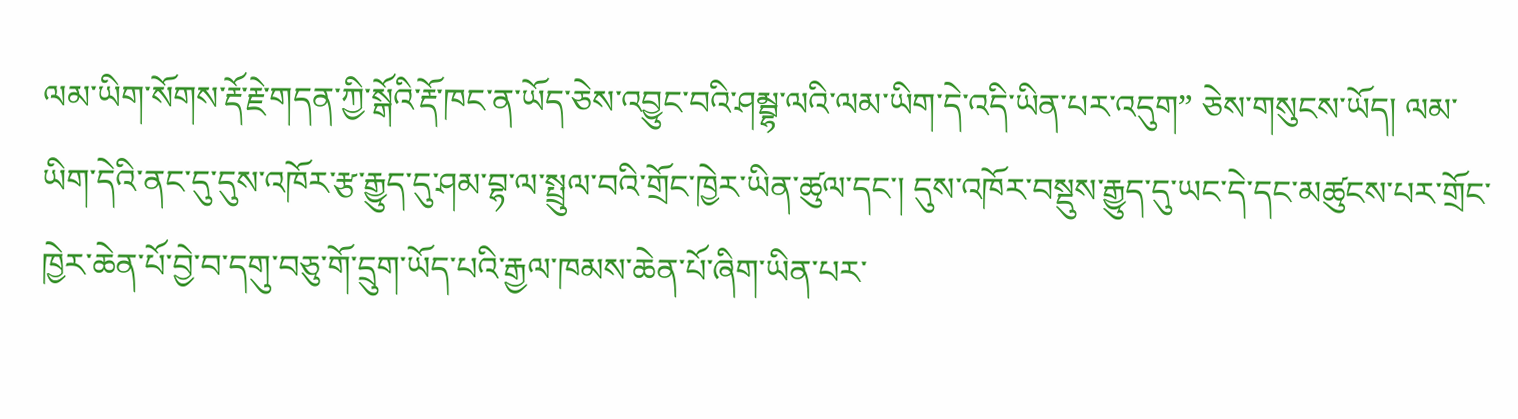ལམ་ཡིག་སོགས་རྡོ་རྗེ་གདན་ཀྱི་སྒོའི་རྡོ་ཁང་ན་ཡོད་ཅེས་འབྱུང་བའི་ཤམྦྷ་ལའི་ལམ་ཡིག་དེ་འདི་ཡིན་པར་འདུག” ཅེས་གསུངས་ཡོད། ལམ་ཡིག་དེའི་ནང་དུ་དུས་འཁོར་རྩ་རྒྱུད་དུ་ཤམ་བྷ་ལ་སྤྲུལ་བའི་གྲོང་ཁྱེར་ཡིན་ཚུལ་དང་། དུས་འཁོར་བསྡུས་རྒྱུད་དུ་ཡང་དེ་དང་མཚུངས་པར་གྲོང་ཁྱེར་ཆེན་པོ་བྱེ་བ་དགུ་བཅུ་གོ་དྲུག་ཡོད་པའི་རྒྱལ་ཁམས་ཆེན་པོ་ཞིག་ཡིན་པར་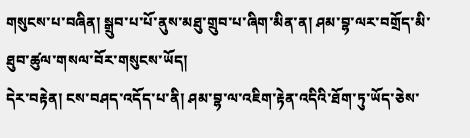གསུངས་པ་བཞིན། སྒྲུབ་པ་པོ་ནུས་མཐུ་གྲུབ་པ་ཞིག་མིན་ན། ཤམ་བྷ་ལར་བགྲོད་མི་ཐུབ་ཚུལ་གསལ་བོར་གསུངས་ཡོད།
དེར་བརྟེན། ངས་བཤད་འདོད་པ་ནི། ཤམ་བྷ་ལ་འཇིག་རྟེན་འདིའི་ཐོག་ཏུ་ཡོད་ཅེས་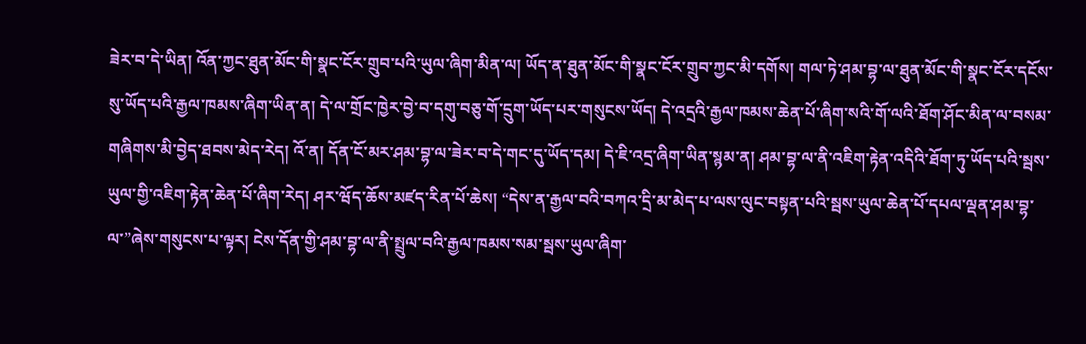ཟེར་བ་དེ་ཡིན། འོན་ཀྱང་ཐུན་མོང་གི་སྣང་ངོར་གྲུབ་པའི་ཡུལ་ཞིག་མིན་ལ། ཡོད་ན་ཐུན་མོང་གི་སྣང་ངོར་གྲུབ་ཀྱང་མི་དགོས། གལ་ཏེ་ཤམ་བྷ་ལ་ཐུན་མོང་གི་སྣང་ངོར་དངོས་སུ་ཡོད་པའི་རྒྱལ་ཁམས་ཞིག་ཡིན་ན། དེ་ལ་གྲོང་ཁྱེར་བྱེ་བ་དགུ་བཅུ་གོ་དྲུག་ཡོད་པར་གསུངས་ཡོད། དེ་འདྲའི་རྒྱལ་ཁམས་ཆེན་པོ་ཞིག་སའི་གོ་ལའི་ཐོག་ཤོང་མིན་ལ་བསམ་གཞིགས་མི་བྱེད་ཐབས་མེད་རེད། འོ་ན། དོན་ངོ་མར་ཤམ་བྷ་ལ་ཟེར་བ་དེ་གང་དུ་ཡོད་དམ། དེ་ཇི་འདྲ་ཞིག་ཡིན་སྙམ་ན། ཤམ་བྷ་ལ་ནི་འཇིག་རྟེན་འདིའི་ཐོག་ཏུ་ཡོད་པའི་སྦས་ཡུལ་གྱི་འཇིག་རྟེན་ཆེན་པོ་ཞིག་རེད། ཤར་ཝོད་ཆོས་མཛད་རིན་པོ་ཆེས། “དེས་ན་རྒྱལ་བའི་བཀའ་དྲི་མ་མེད་པ་ལས་ལུང་བསྟན་པའི་སྦས་ཡུལ་ཆེན་པོ་དཔལ་ལྡན་ཤམ་བྷ་ལ་”ཞེས་གསུངས་པ་ལྟར། ངེས་དོན་གྱི་ཤམ་བྷ་ལ་ནི་སྤྲུལ་བའི་རྒྱལ་ཁམས་སམ་སྦས་ཡུལ་ཞིག་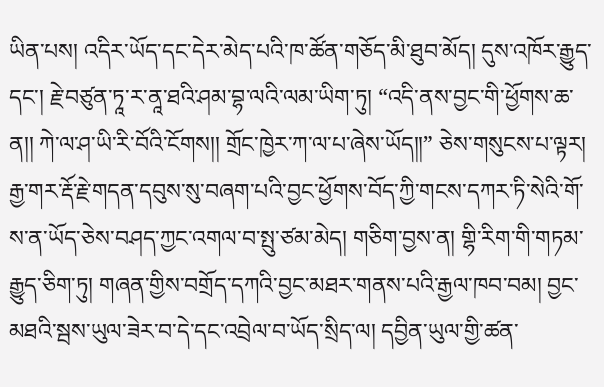ཡིན་པས། འདིར་ཡོད་དང་དེར་མེད་པའི་ཁ་ཚོན་གཅོད་མི་ཐུབ་མོད། དུས་འཁོར་རྒྱུད་དང་། རྗེ་བཙུན་ཏཱ་ར་ནཱ་ཐའི་ཤམ་བྷ་ལའི་ལམ་ཡིག་ཏུ། “འདི་ནས་བྱང་གི་ཕྱོགས་ཆ་ན།། ཀེ་ལ་ཤ་ཡི་རི་བོའི་ངོགས།། གྲོང་ཁྱེར་ཀ་ལ་པ་ཞེས་ཡོད།།” ཅེས་གསུངས་པ་ལྟར། རྒྱ་གར་རྡོ་རྗེ་གདན་དབུས་སུ་བཞག་པའི་བྱང་ཕྱོགས་བོད་ཀྱི་གངས་དཀར་ཏི་སེའི་གོ་ས་ན་ཡོད་ཅེས་བཤད་ཀྱང་འགལ་བ་སྤུ་ཙམ་མེད། གཅིག་བྱས་ན། གྷི་རིག་གི་གཏམ་རྒྱུད་ཅིག་ཏུ། གཞན་གྱིས་བགྲོད་དཀའི་བྱང་མཐར་གནས་པའི་རྒྱལ་ཁབ་བམ། བྱང་མཐའི་སྦས་ཡུལ་ཟེར་བ་དེ་དང་འབྲེལ་བ་ཡོད་སྲིད་ལ། དབྱིན་ཡུལ་གྱི་ཚན་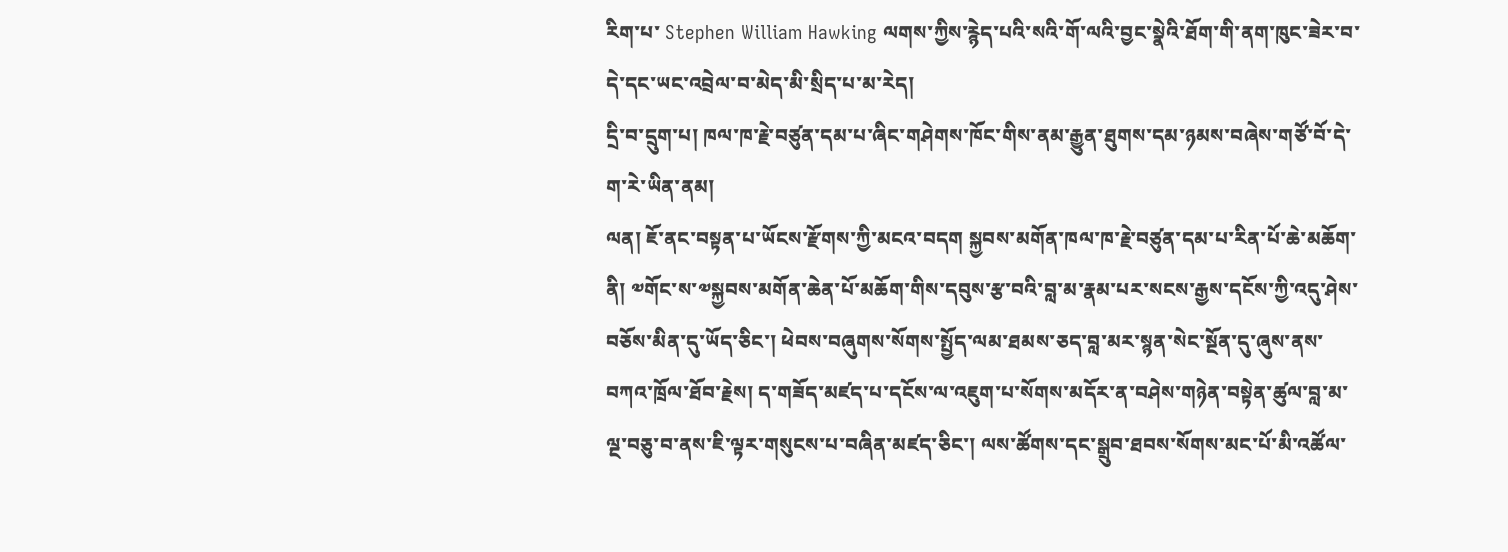རིག་པ་ Stephen William Hawking ལགས་ཀྱིས་རྙེད་པའི་སའི་གོ་ལའི་བྱང་སྣེའི་ཐོག་གི་ནག་ཁུང་ཟེར་བ་དེ་དང་ཡང་འབྲེལ་བ་མེད་མི་སྲིད་པ་མ་རེད།
དྲི་བ་དྲུག་པ། ཁལ་ཁ་རྗེ་བཙུན་དམ་པ་ཞིང་གཤེགས་ཁོང་གིས་ནམ་རྒྱུན་ཐུགས་དམ་ཉམས་བཞེས་གཙོ་བོ་དེ་ག་རེ་ཡིན་ནམ།
ལན། ཇོ་ནང་བསྟན་པ་ཡོངས་རྫོགས་ཀྱི་མངའ་བདག སྐྱབས་མགོན་ཁལ་ཁ་རྗེ་བཙུན་དམ་པ་རིན་པོ་ཆེ་མཆོག་ནི། ༧གོང་ས་༧སྐྱབས་མགོན་ཆེན་པོ་མཆོག་གིས་དབུས་རྩ་བའི་བླ་མ་རྣམ་པར་སངས་རྒྱས་དངོས་ཀྱི་འདུ་ཤེས་བཅོས་མིན་དུ་ཡོད་ཅིང་། ཕེབས་བཞུགས་སོགས་སྤྱོད་ལམ་ཐམས་ཅད་བླ་མར་སྙན་སེང་སྔོན་དུ་ཞུས་ནས་བཀའ་ཁྲོལ་ཐོབ་རྗེས། ད་གཟོད་མཛད་པ་དངོས་ལ་འཇུག་པ་སོགས་མདོར་ན་བཤེས་གཉེན་བསྟེན་ཚུལ་བླ་མ་ལྔ་བཅུ་བ་ནས་ཇི་ལྟར་གསུངས་པ་བཞིན་མཛད་ཅིང་། ལས་ཚོགས་དང་སྒྲུབ་ཐབས་སོགས་མང་པོ་མི་འཚོལ་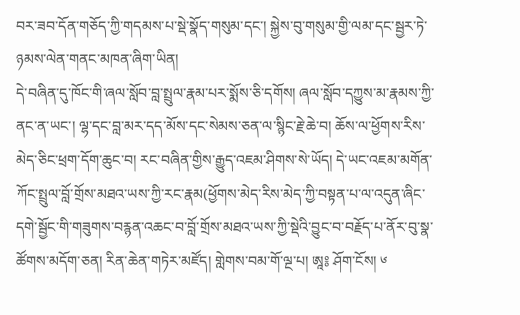བར་ཟབ་དོན་གཅོད་ཀྱི་གདམས་པ་སྡེ་སྣོད་གསུམ་དང་། སྐྱེས་བུ་གསུམ་གྱི་ལམ་དང་སྦྱར་ཏེ་ཉམས་ལེན་གནང་མཁན་ཞིག་ཡིན།
དེ་བཞིན་དུ་ཁོང་གི་ཞལ་སློབ་བླ་སྤྲུལ་རྣམ་པར་སྨོས་ཅི་དགོས། ཞལ་སློབ་དཀྱུས་མ་རྣམས་ཀྱི་ནང་ན་ཡང་། ལྷ་དང་བླ་མར་དད་མོས་དང་སེམས་ཅན་ལ་སྙིང་རྗེ་ཆེ་བ། ཆོས་ལ་ཕྱོགས་རིས་མེད་ཅིང་ཕྲག་དོག་ཆུང་བ། རང་བཞིན་གྱིས་རྒྱུད་འཇམ་ཤིགས་སེ་ཡོད། དེ་ཡང་འཇམ་མགོན་ཀོང་སྤྲུལ་བློ་གྲོས་མཐའ་ཡས་ཀྱི་རང་རྣམ(ཕྱོགས་མེད་རིས་མེད་ཀྱི་བསྟན་པ་ལ་འདུན་ཞིང་དགེ་སྦྱོང་གི་གཟུགས་བརྙན་འཆང་བ་བློ་གྲོས་མཐའ་ཡས་ཀྱི་སྡེའི་བྱུང་བ་བརྗོད་པ་ནོར་བུ་སྣ་ཚོགས་མདོག་ཅན། རིན་ཆེན་གཏེར་མཛོད། གླེགས་བམ་གོ་ལྔ་པ། ཨཱ༔ ཤོག་ངོས། ༦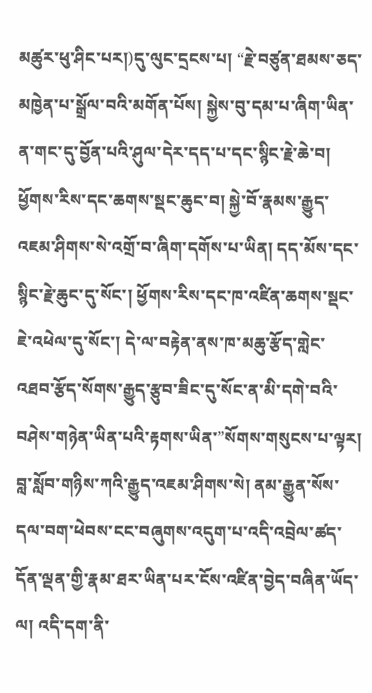མཚུར་ཕུ་ཤིང་པར།)དུ་ལུང་དྲངས་པ། “རྗེ་བཙུན་ཐམས་ཅད་མཁྱེན་པ་སྒྲོལ་བའི་མགོན་པོས། སྐྱེས་བུ་དམ་པ་ཞིག་ཡིན་ན་གང་དུ་བྱོན་པའི་ཤུལ་དེར་དད་པ་དང་སྙིང་རྗེ་ཆེ་བ། ཕྱོགས་རིས་དང་ཆགས་སྡང་ཆུང་བ། སྐྱེ་བོ་རྣམས་རྒྱུད་འཇམ་ཤིགས་སེ་འགྲོ་བ་ཞིག་དགོས་པ་ཡིན། དད་མོས་དང་སྙིང་རྗེ་ཆུང་དུ་སོང་། ཕྱོགས་རིས་དང་ཁ་འཛིན་ཆགས་སྡང་ཇེ་འཕེལ་དུ་སོང་། དེ་ལ་བརྟེན་ནས་ཁ་མཆུ་རྩོད་གླེང་འཐབ་རྩོད་སོགས་རྒྱུད་རྩུབ་ཟིང་དུ་སོང་ན་མི་དགེ་བའི་བཤེས་གཉེན་ཡིན་པའི་རྟགས་ཡིན་”སོགས་གསུངས་པ་ལྟར། བླ་སློབ་གཉིས་ཀའི་རྒྱུད་འཇམ་ཤིགས་སེ། ནམ་རྒྱུན་སོས་དལ་བག་ཕེབས་ངང་བཞུགས་འདུག་པ་འདི་འབྲེལ་ཚད་དོན་ལྡན་གྱི་རྣམ་ཐར་ཡིན་པར་ངོས་འཛིན་བྱེད་བཞིན་ཡོད་ལ། འདི་དག་ནི་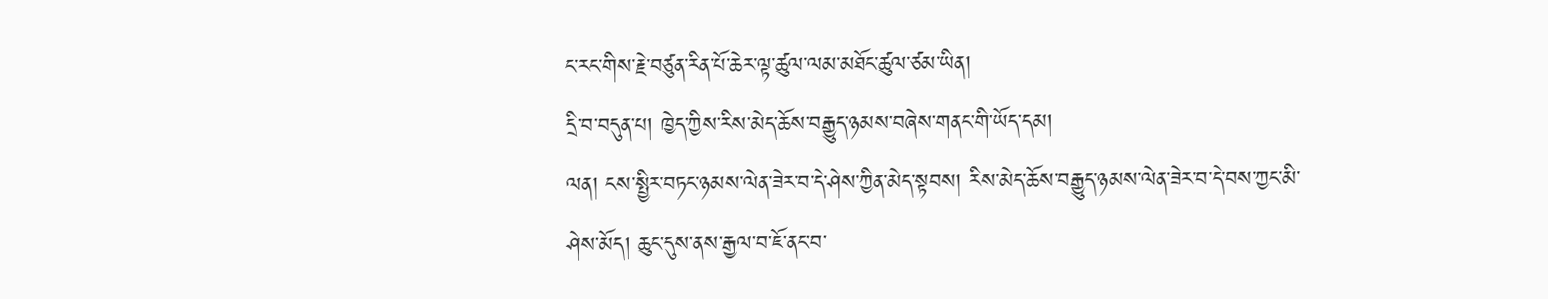ང་རང་གིས་རྗེ་བཙུན་རིན་པོ་ཆེར་ལྟ་ཚུལ་ལམ་མཐོང་ཚུལ་ཙམ་ཡིན།
དྲི་བ་བདུན་པ། ཁྱེད་ཀྱིས་རིས་མེད་ཆོས་བརྒྱུད་ཉམས་བཞེས་གནང་གི་ཡོད་དམ།
ལན། ངས་སྤྱིར་བཏང་ཉམས་ལེན་ཟེར་བ་དེ་ཤེས་ཀྱིན་མེད་སྟབས། རིས་མེད་ཆོས་བརྒྱུད་ཉམས་ལེན་ཟེར་བ་དེ་བས་ཀྱང་མི་ཤེས་མོད། ཆུང་དུས་ནས་རྒྱལ་བ་ཇོ་ནང་བ་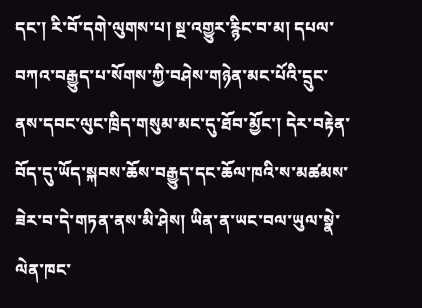དང་། རི་བོ་དགེ་ལུགས་པ། སྔ་འགྱུར་རྙིང་བ་མ། དཔལ་བཀའ་བརྒྱུད་པ་སོགས་ཀྱི་བཤེས་གཉེན་མང་པོའི་དྲུང་ནས་དབང་ལུང་ཁྲིད་གསུམ་མང་དུ་ཐོབ་མྱོང་། དེར་བརྟེན་བོད་དུ་ཡོད་སྐབས་ཆོས་བརྒྱུད་དང་ཆོལ་ཁའི་ས་མཚམས་ཟེར་བ་དེ་གཏན་ནས་མི་ཤེས། ཡིན་ན་ཡང་བལ་ཡུལ་སྣེ་ལེན་ཁང་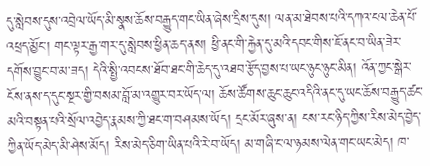དུ་སླེབས་དུས་འབྲེལ་ཡོད་མི་སྣས་ཆོས་བརྒྱུད་གང་ཡིན་ཞེས་དྲིས་དུས། ལན་མ་ཐེབས་པའི་དཀའ་ངལ་ཆེན་པོ་འཕྲད་མྱོང་། གང་ལྟར་རྒྱ་གར་དུ་སླེབས་ཕྱིན་ཆད་ནས། ཕྱི་ནང་གི་རྐྱེན་དུ་མའི་དབང་གིས་ཇོ་ནང་བ་ཡིན་ཟེར་དགོས་བྱུང་བ་མ་ཟད། དེའི་སྤྱི་འབངས་ཐོབ་ཐང་གི་ཆེད་དུ་འཐབ་རྩོད་བྱས་པ་ཡང་ཉུང་ཉུང་མིན། འོན་ཀྱང་སྒེར་ངོས་ནས་ད་དུང་སྔར་གྱི་བསམ་བློ་མ་འགྱུར་བར་ཡོད་ལ། ཆོས་ཚོགས་ཆུང་ཆུང་འདིའི་ནང་དུ་ཡང་ཆོས་བརྒྱུད་ཚང་མའི་བསྟན་པའི་སྲོལ་འབྱེད་རྣམས་ཀྱི་ཐང་ག་བཤམས་ཡོད། དྲང་མོར་ཞུས་ན། ངས་རང་ཉིད་ཀྱིས་རིས་མེད་བྱེད་ཀྱིན་ཡོད་མེད་མི་ཤེས་མོད། རིས་མེད་ཅིག་ཡིན་པའི་རེ་བ་ཡོད། མ་གཞི་ང་ལ་ཉམས་ལེན་གང་ཡང་མེད། ཁ་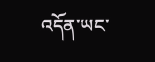འདོན་ཡང་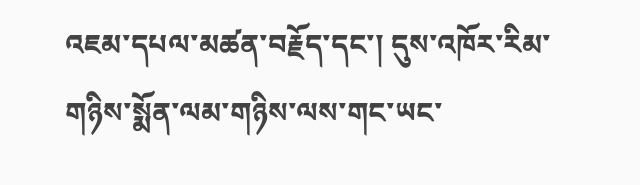འཇམ་དཔལ་མཚན་བརྗོད་དང་། དུས་འཁོར་རིམ་གཉིས་སྨོན་ལམ་གཉིས་ལས་གང་ཡང་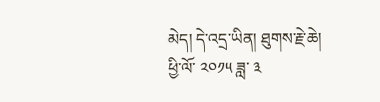མེད། དེ་འདྲ་ཡིན། ཐུགས་རྗེ་ཆེ། ཕྱི་ལོ་ ༢༠༡༥ ཟླ་ ༣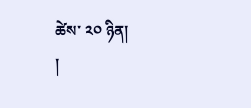ཚེས་ ༢༠ ཉིན།
།